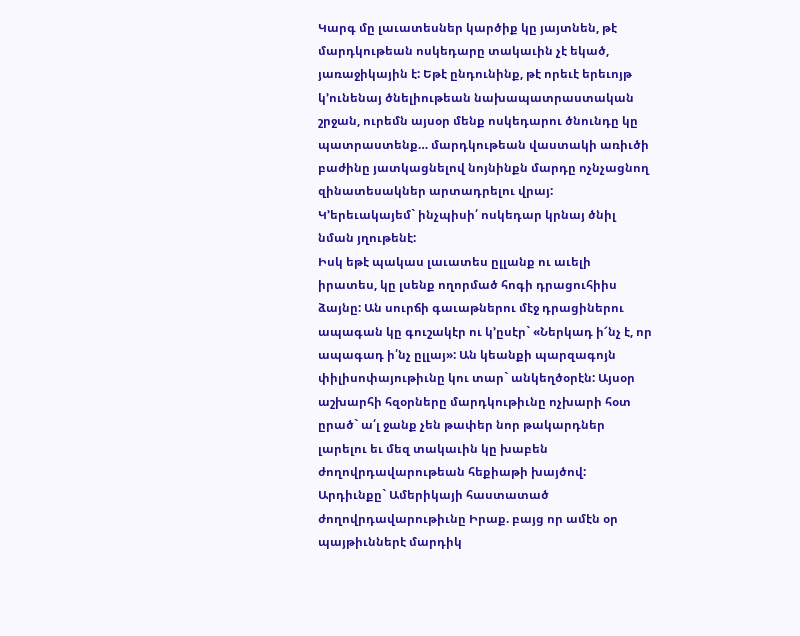Կարգ մը լաւատեսներ կարծիք կը յայտնեն, թէ մարդկութեան ոսկեդարը տակաւին չէ եկած, յառաջիկային է: Եթէ ընդունինք, թէ որեւէ երեւոյթ կ’ունենայ ծնելիութեան նախապատրաստական շրջան, ուրեմն այսօր մենք ոսկեդարու ծնունդը կը պատրաստենք… մարդկութեան վաստակի առիւծի բաժինը յատկացնելով նոյնինքն մարդը ոչնչացնող զինատեսակներ արտադրելու վրայ:
Կ’երեւակայեմ` ինչպիսի՛ ոսկեդար կրնայ ծնիլ նման յղութենէ:
Իսկ եթէ պակաս լաւատես ըլլանք ու աւելի իրատես, կը լսենք ողորմած հոգի դրացուհիիս ձայնը: Ան սուրճի գաւաթներու մէջ դրացիներու ապագան կը գուշակէր ու կ’ըսէր` «Ներկադ ի՜նչ է, որ ապագադ ի՛նչ ըլլայ»: Ան կեանքի պարզագոյն փիլիսոփայութիւնը կու տար` անկեղծօրէն: Այսօր աշխարհի հզօրները մարդկութիւնը ոչխարի հօտ ըրած` ա՛լ ջանք չեն թափեր նոր թակարդներ լարելու եւ մեզ տակաւին կը խաբեն ժողովրդավարութեան հեքիաթի խայծով: Արդիւնքը` Ամերիկայի հաստատած ժողովրդավարութիւնը Իրաք. բայց որ ամէն օր պայթիւններէ մարդիկ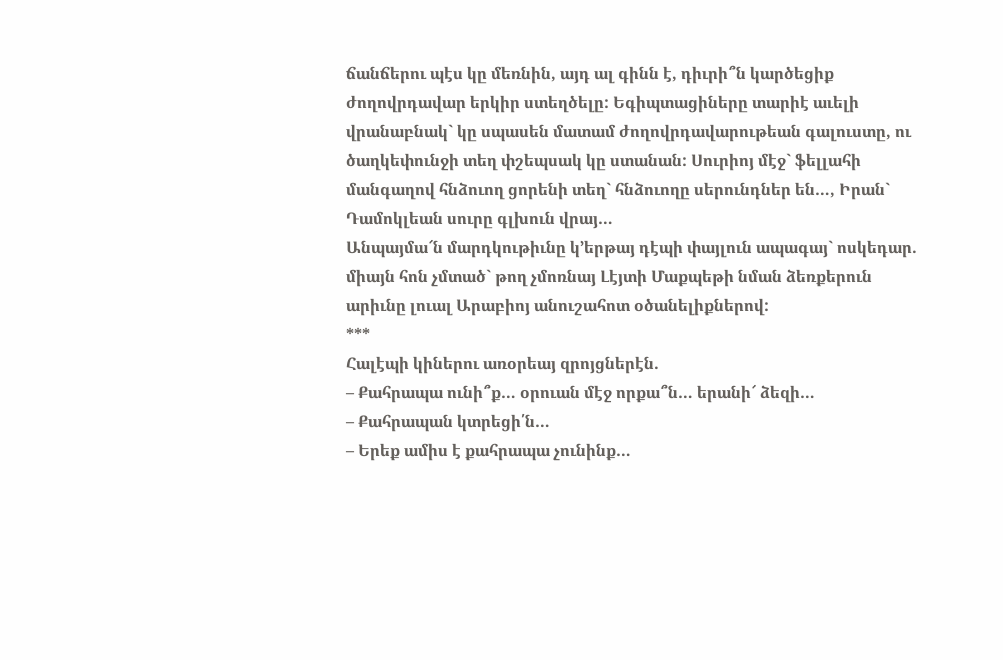ճանճերու պէս կը մեռնին, այդ ալ գինն է, դիւրի՞ն կարծեցիք ժողովրդավար երկիր ստեղծելը: Եգիպտացիները տարիէ աւելի վրանաբնակ` կը սպասեն մատամ ժողովրդավարութեան գալուստը, ու ծաղկեփունջի տեղ փշեպսակ կը ստանան: Սուրիոյ մէջ` ֆելլահի մանգաղով հնձուող ցորենի տեղ` հնձուողը սերունդներ են…, Իրան` Դամոկլեան սուրը գլխուն վրայ…
Անպայմա՜ն մարդկութիւնը կ’երթայ դէպի փայլուն ապագայ` ոսկեդար. միայն հոն չմտած` թող չմոռնայ Լէյտի Մաքպեթի նման ձեռքերուն արիւնը լուալ Արաբիոյ անուշահոտ օծանելիքներով:
***
Հալէպի կիներու առօրեայ զրոյցներէն.
– Քահրապա ունի՞ք… օրուան մէջ որքա՞ն… երանի՜ ձեզի…
– Քահրապան կտրեցի՛ն…
– Երեք ամիս է քահրապա չունինք…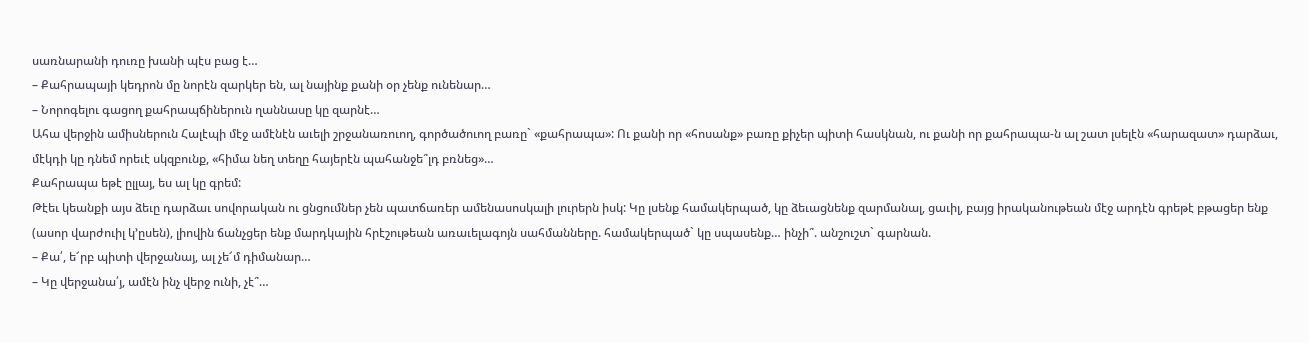սառնարանի դուռը խանի պէս բաց է…
– Քահրապայի կեդրոն մը նորէն զարկեր են, ալ նայինք քանի օր չենք ունենար…
– Նորոգելու գացող քահրապճիներուն ղաննասը կը զարնէ…
Ահա վերջին ամիսներուն Հալէպի մէջ ամէնէն աւելի շրջանառուող, գործածուող բառը` «քահրապա»: Ու քանի որ «հոսանք» բառը քիչեր պիտի հասկնան, ու քանի որ քահրապա-ն ալ շատ լսելէն «հարազատ» դարձաւ, մէկդի կը դնեմ որեւէ սկզբունք, «հիմա նեղ տեղը հայերէն պահանջե՞լդ բռնեց»…
Քահրապա եթէ ըլլայ, ես ալ կը գրեմ:
Թէեւ կեանքի այս ձեւը դարձաւ սովորական ու ցնցումներ չեն պատճառեր ամենասոսկալի լուրերն իսկ: Կը լսենք համակերպած, կը ձեւացնենք զարմանալ, ցաւիլ, բայց իրականութեան մէջ արդէն գրեթէ բթացեր ենք (ասոր վարժուիլ կ’ըսեն), լիովին ճանչցեր ենք մարդկային հրէշութեան առաւելագոյն սահմանները. համակերպած` կը սպասենք… ինչի՞. անշուշտ` գարնան.
– Քա՛, ե՜րբ պիտի վերջանայ, ալ չե՜մ դիմանար…
– Կը վերջանա՛յ, ամէն ինչ վերջ ունի, չէ՞…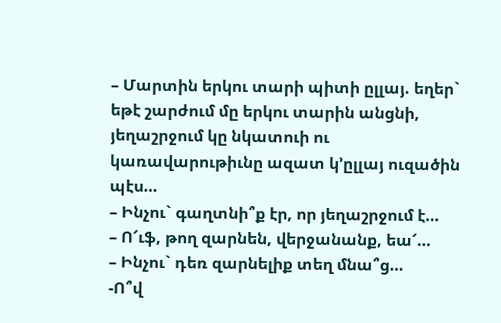– Մարտին երկու տարի պիտի ըլլայ. եղեր` եթէ շարժում մը երկու տարին անցնի, յեղաշրջում կը նկատուի ու կառավարութիւնը ազատ կ’ըլլայ ուզածին պէս…
– Ինչու` գաղտնի՞ք էր, որ յեղաշրջում է…
– Ո՜ւֆ, թող զարնեն, վերջանանք, եա՜…
– Ինչու` դեռ զարնելիք տեղ մնա՞ց…
-Ո՞վ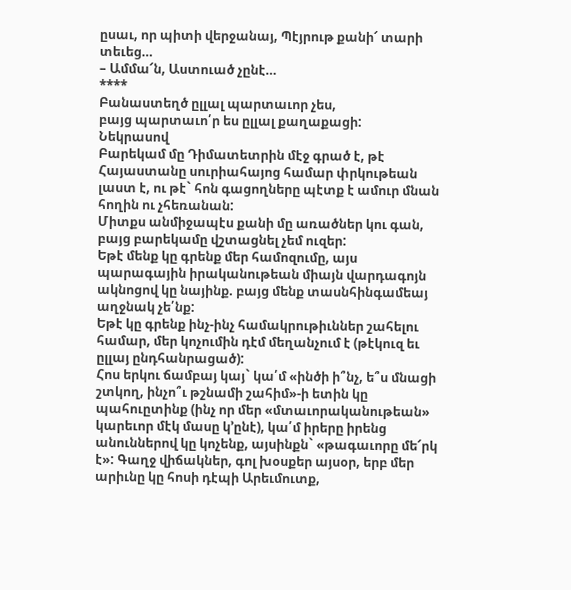ըսաւ, որ պիտի վերջանայ, Պէյրութ քանի՜ տարի տեւեց…
– Ամմա՜ն, Աստուած չընէ…
****
Բանաստեղծ ըլլալ պարտաւոր չես,
բայց պարտաւո՛ր ես ըլլալ քաղաքացի:
Նեկրասով
Բարեկամ մը Դիմատետրին մէջ գրած է, թէ Հայաստանը սուրիահայոց համար փրկութեան լաստ է, ու թէ` հոն գացողները պէտք է ամուր մնան հողին ու չհեռանան:
Միտքս անմիջապէս քանի մը առածներ կու գան, բայց բարեկամը վշտացնել չեմ ուզեր:
Եթէ մենք կը գրենք մեր համոզումը, այս պարագային իրականութեան միայն վարդագոյն ակնոցով կը նայինք. բայց մենք տասնհինգամեայ աղջնակ չե՛նք:
Եթէ կը գրենք ինչ-ինչ համակրութիւններ շահելու համար, մեր կոչումին դէմ մեղանչում է (թէկուզ եւ ըլլայ ընդհանրացած):
Հոս երկու ճամբայ կայ` կա՛մ «ինծի ի՞նչ, ե՞ս մնացի շտկող, ինչո՞ւ թշնամի շահիմ»-ի ետին կը պահուըտինք (ինչ որ մեր «մտաւորականութեան» կարեւոր մէկ մասը կ’ընէ), կա՛մ իրերը իրենց անուններով կը կոչենք, այսինքն` «թագաւորը մե՜րկ է»: Գաղջ վիճակներ, գոլ խօսքեր այսօր, երբ մեր արիւնը կը հոսի դէպի Արեւմուտք,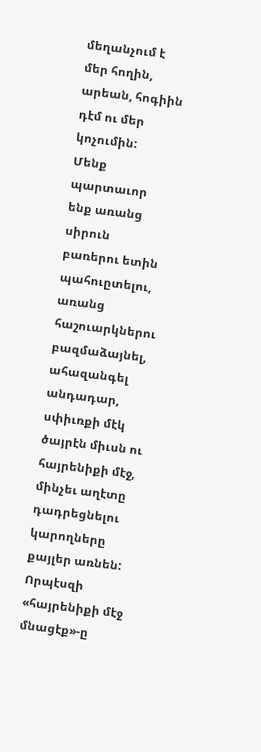մեղանչում է մեր հողին, արեան, հոգիին դէմ ու մեր կոչումին:
Մենք պարտաւոր ենք առանց սիրուն բառերու ետին պահուըտելու, առանց հաշուարկներու բազմաձայնել, ահազանգել անդադար, սփիւռքի մէկ ծայրէն միւսն ու հայրենիքի մէջ, մինչեւ աղէտը դադրեցնելու կարողները քայլեր առնեն: Որպէսզի «հայրենիքի մէջ մնացէք»-ը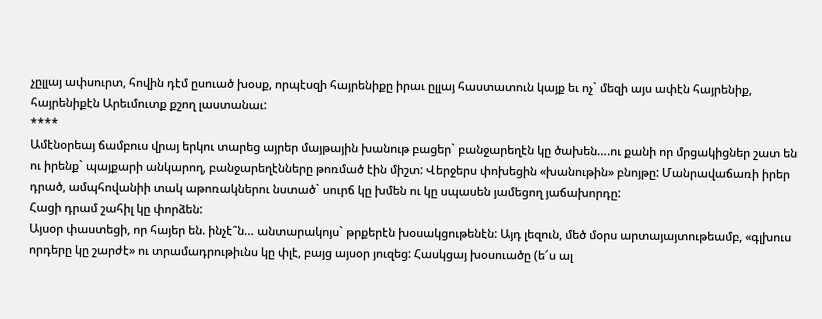չըլլայ ափսուրտ, հովին դէմ ըսուած խօսք, որպէսզի հայրենիքը իրաւ ըլլայ հաստատուն կայք եւ ոչ` մեզի այս ափէն հայրենիք, հայրենիքէն Արեւմուտք քշող լաստանաւ:
****
Ամէնօրեայ ճամբուս վրայ երկու տարեց այրեր մայթային խանութ բացեր` բանջարեղէն կը ծախեն….ու քանի որ մրցակիցներ շատ են ու իրենք` պայքարի անկարող, բանջարեղէնները թոռմած էին միշտ: Վերջերս փոխեցին «խանութին» բնոյթը: Մանրավաճառի իրեր դրած, ամպհովանիի տակ աթոռակներու նստած` սուրճ կը խմեն ու կը սպասեն յամեցող յաճախորդը:
Հացի դրամ շահիլ կը փորձեն:
Այսօր փաստեցի, որ հայեր են. ինչէ՞ն… անտարակոյս` թրքերէն խօսակցութենէն: Այդ լեզուն, մեծ մօրս արտայայտութեամբ, «գլխուս որդերը կը շարժէ» ու տրամադրութիւնս կը փլէ, բայց այսօր յուզեց: Հասկցայ խօսուածը (ե՜ս ալ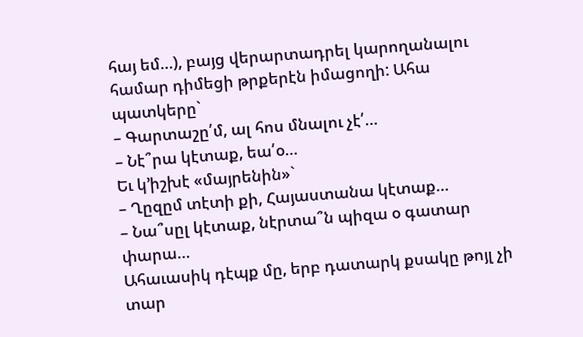հայ եմ…), բայց վերարտադրել կարողանալու համար դիմեցի թրքերէն իմացողի: Ահա պատկերը`
– Գարտաշը՛մ, ալ հոս մնալու չէ՛…
– Նէ՞րա կէտաք, եա՛օ…
Եւ կ’իշխէ «մայրենին»`
– Ղըզըմ տէտի քի, Հայաստանա կէտաք…
– Նա՞սըլ կէտաք, նէրտա՞ն պիզա օ գատար փարա…
Ահաւասիկ դէպք մը, երբ դատարկ քսակը թոյլ չի տար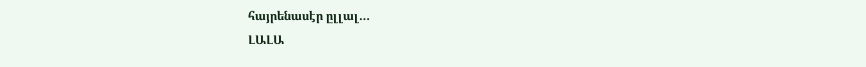հայրենասէր ըլլալ…
ԼԱԼԱ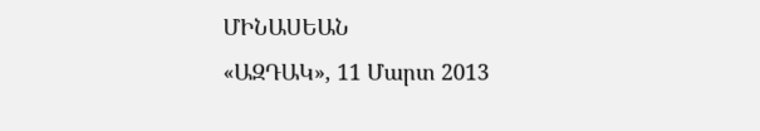ՄԻՆԱՍԵԱՆ
«ԱԶԴԱԿ», 11 Մարտ 2013